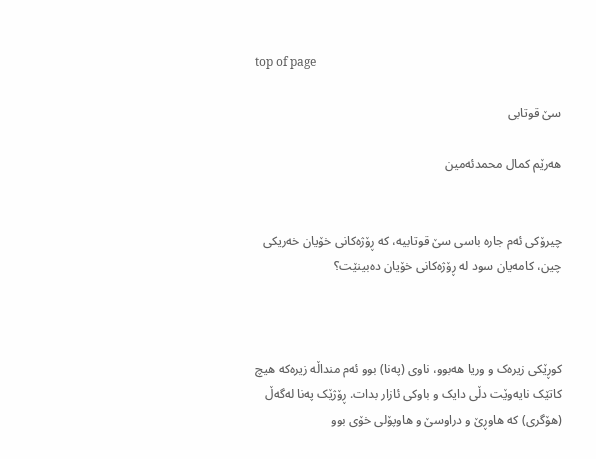top of page

سێ قوتابی

هەرێم کمال محمدئەمین


چیرۆکی ئەم جارە باسی سێ قوتابیە، کە ڕۆژەکانی خۆیان خەریکی چین، کامەیان سود لە ڕۆژەکانی خۆیان دەبینێت؟



کوڕێکی زیرەک و وریا هەبوو، ناوی (پەنا) بوو ئەم منداڵە زیرەکە هیچ کاتێک نایەوێت دڵی دایک و باوکی ئازار بدات. ڕۆژێک پەنا لەگەڵ (هۆگری) کە هاوڕێ و دراوسێ و هاوپۆلی خۆی بوو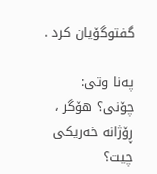گفتوگۆیان کرد .

پەنا وتی: چۆنی؟ هۆگر ، ڕۆژانە خەریکی چیت؟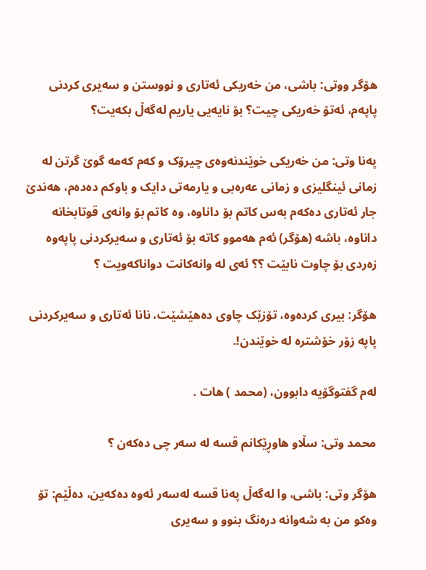هۆگر ووتی: باشی، من خەریکی ئەتاری و نووستن و سەیری کردنی پاپەم، ئەتۆ خەریکی چیت؟ بۆ نایەیی یاریم لەگەڵ بکەیت؟

پەنا وتی: من خەریکی خوێندنەوەی چیرۆک و کەم کەمە گوێ گرتن لە زمانی ئینگلیزی و زمانی عەرەبی و یارمەتی دایک و باوکم دەدەم، هەندێ جار ئەتاری دەکەم بەس کاتم بۆ داناوە، وە کاتم بۆ وانەی قوتابخانە داناوە، باشە (هۆگر) ئەم هەموو کاتە بۆ ئەتاری و سەیرکردنی پاپەوە زەردی بۆ چاوت نابێت ؟؟ ئەی لە وانەکانت دواناکەویت ؟

هۆگر: بیری کردەوە، تۆزێک چاوی دەهێشێت، نانا ئەتاری و سەیرکردنی پاپە زۆر خۆشترە لە خوێندن!.

لەم گفتوگۆیە دابوون، (محمد ) هات .

محمد وتی: سڵاو هاوڕێکانم قسە لە سەر چی دەکەن ؟

هۆگر وتی: باشی، وا لەگەڵ پەنا قسە لەسەر ئەوە دەکەین، دەڵێم: تۆ وەکو من بە شەوانە درەنگ بنوو و سەیری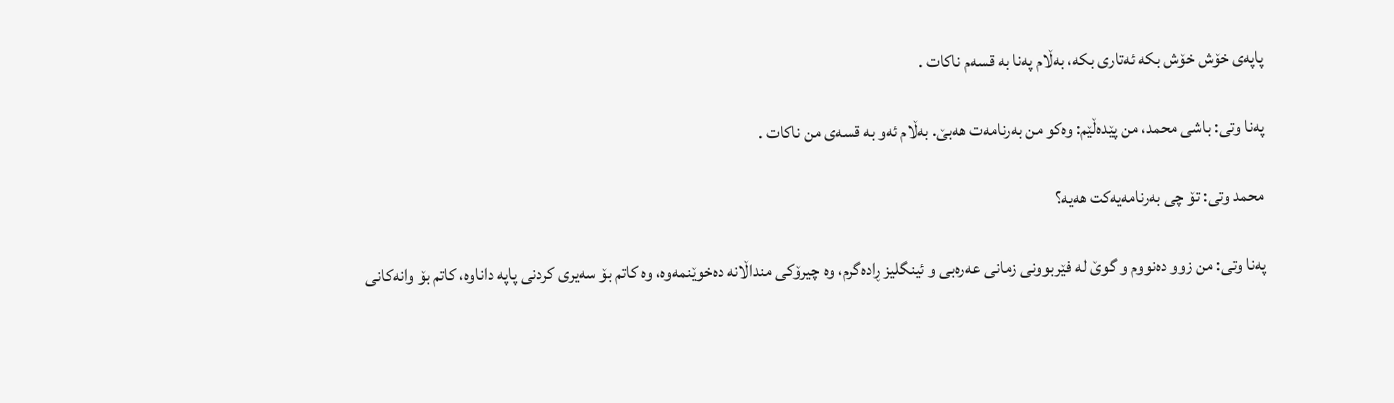پاپەی خۆش خۆش بکە ئەتاری بکە، بەڵام پەنا بە قسەم ناکات .

پەنا وتی: باشی محمد، من پێدەڵێم: وەکو من بەرنامەت هەبێ. بەڵام ئەو بە قسەی من ناکات .

محمد وتی: تۆ چی بەرنامەیەکت هەیە؟

پەنا وتی: من زوو دەنووم و گوێ لە فێربوونی زمانی عەرەبی و ئینگلیز ڕادەگرم، وە چیرۆکی منداڵانە دەخوێنمەوە، وە کاتم بۆ سەیری کردنی پاپە داناوە، کاتم بۆ وانەکانی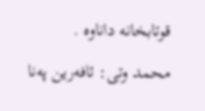قوتابخانە داناوە .

محمد وتی: ئافەرین پەنا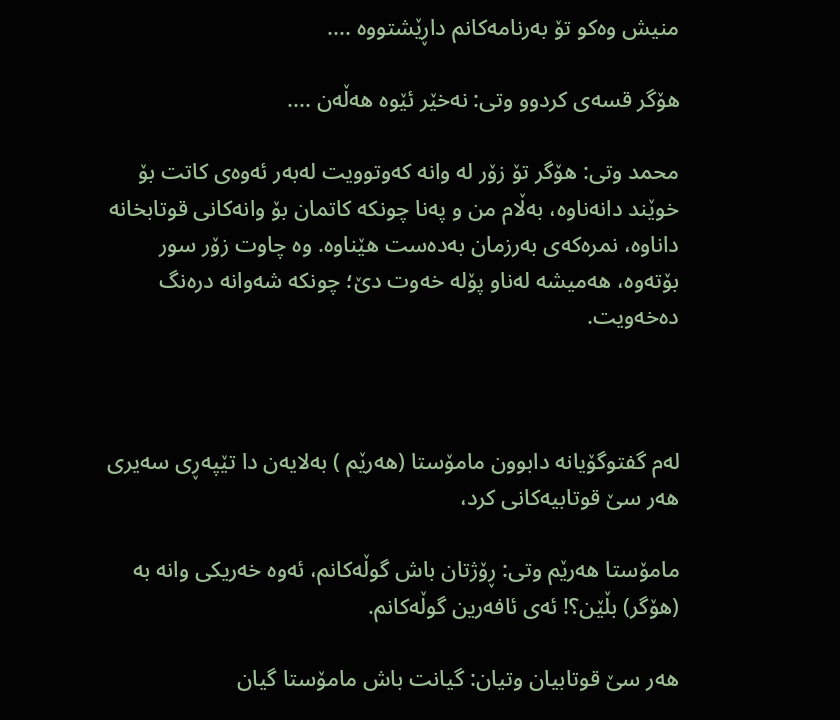منیش وەکو تۆ بەرنامەکانم داڕێشتووە ....

هۆگر قسەی کردوو وتی: نەخێر ئێوە هەڵەن ....

محمد وتی: هۆگر تۆ زۆر لە وانە کەوتوویت لەبەر ئەوەی کاتت بۆ خوێند دانەناوە، بەڵام من و پەنا چونکە کاتمان بۆ وانەکانی قوتابخانە داناوە، نمرەکەی بەرزمان بەدەست هێناوە. وە چاوت زۆر سور بۆتەوە، هەمیشە لەناو پۆلە خەوت دێ؛ چونکە شەوانە درەنگ دەخەویت.



لەم گفتوگۆیانە دابوون مامۆستا (هەرێم ) بەلایەن دا تێپەڕی سەیری هەر سێ قوتابیەکانی کرد،

مامۆستا هەرێم وتی: ڕۆژتان باش گوڵەکانم، ئەوە خەریکی وانە بە (هۆگر) بڵێن؟! ئەی ئافەرین گوڵەکانم.

هەر سێ قوتابیان وتیان: گیانت باش مامۆستا گیان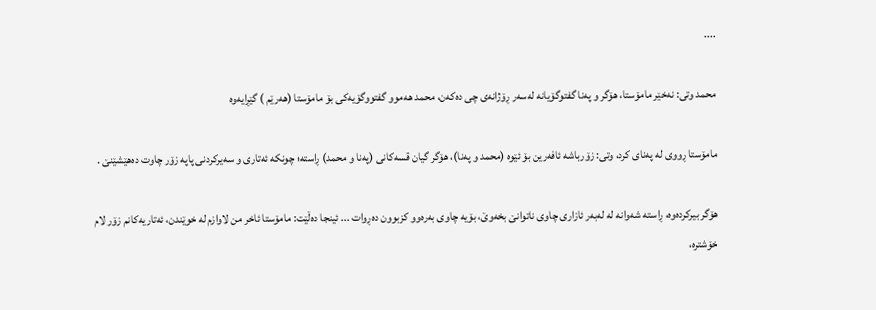....

محمد وتی: نەخێر مامۆستا، هۆگر و پەنا گفتوگۆیانە لەسەر ڕۆژانەی چی دەکەن، محمد هەموو گفتووگۆیەکی بۆ مامۆستا (هەرێم ) گێڕایەوە

مامۆستا ڕووی لە پەنای کرد، وتی: زۆرباشە ئافەرین بۆ ئێوە (محمد و پەنا)، هۆگر گیان قسەکانی (پەنا و محمد) ڕاستە؛ چونکە ئەتاری و سەیرکردنی پاپە زۆر چاوت دەهێشێنێ .

هۆگر بیرکردەوە، ڕاستە شەوانە لە لەبەر ئازاری چاوی ناتوانێ بخەوێ، بۆیە چاوی بەرەوو کزبوون دەڕوات ... ئینجا دەڵێت: مامۆستا ئاخر من لاوازم لە خوێندن، ئەتاریەکانم زۆر لام خۆشترە،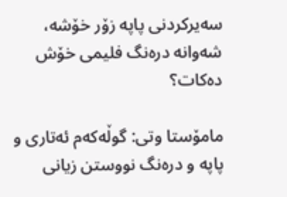سەیرکردنی پاپە زۆر خۆشە، شەوانە درەنگ فلیمی خۆش دەکات؟

مامۆستا وتی: گوڵەکەم ئەتاری و پاپە و درەنگ نووستن زیانی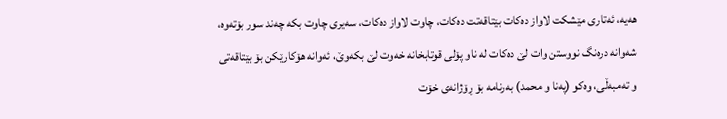هەیە، ئەتاری مێشکت لاواز دەکات بێتاقەتت دەکات، چاوت لاواز دەکات، سەیری چاوت بکە چەند سور بۆتەوە، شەوانە درەنگ نووستن وات لێ دەکات لە ناو پۆلی قوتابخانە خەوت لێ بکەوێ، ئەوانە هۆکارێکن بۆ بێتاقەتی و تەمبەڵی، وەکو (پەنا و محمد) بەرنامە بۆ ڕۆژانەی خۆت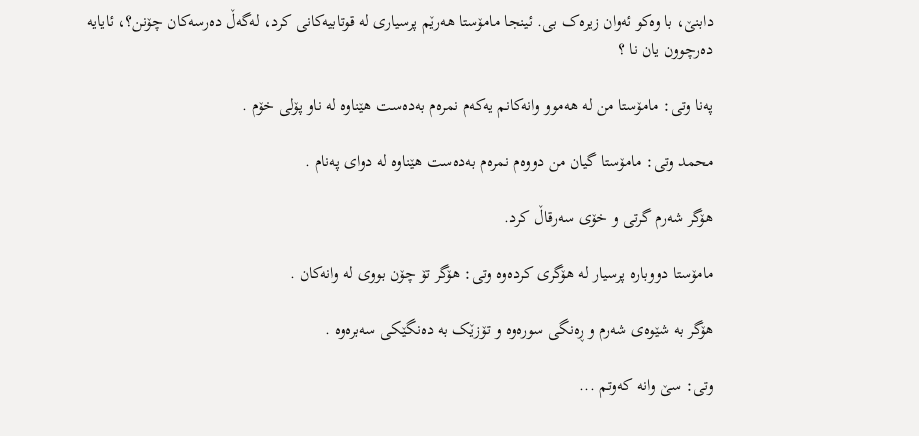دابنێ، با وەکو ئەوان زیرەک بی. ئینجا مامۆستا هەرێم پرسیاری لە قوتابیەکانی کرد، لەگەڵ دەرسەکان چۆنن؟، ئایایە دەرچوون یان نا ؟

پەنا وتی: مامۆستا من لە هەموو وانەکانم یەکەم نمرەم بەدەست هێناوە لە ناو پۆلی خۆم .

محمد وتی: مامۆستا گیان من دووەم نمرەم بەدەست هێناوە لە دوای پەنام .

هۆگر شەرم گرتی و خۆی سەرقاڵ کرد.

مامۆستا دووبارە پرسیار لە هۆگری کردەوە وتی: هۆگر تۆ چۆن بووی لە وانەکان .

هۆگر بە شێوەی شەرم و ڕەنگی سورەوە و تۆزێک بە دەنگێکی سەبرەوە .

وتی: سێ وانە کەوتم ...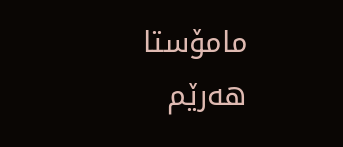مامۆستا هەرێم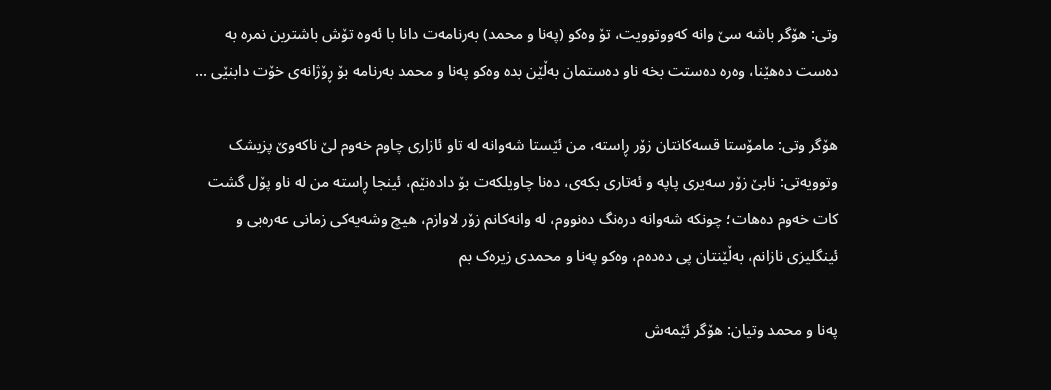وتی: هۆگر باشە سێ وانە کەووتوویت، تۆ وەکو (پەنا و محمد) بەرنامەت دانا با ئەوە تۆش باشترین نمرە بە دەست دەهێنا، وەرە دەستت بخە ناو دەستمان بەڵێن بدە وەکو پەنا و محمد بەرنامە بۆ ڕۆژانەی خۆت دابنێی ...

هۆگر وتی: مامۆستا قسەکانتان زۆر ڕاستە، من ئێستا شەوانە لە تاو ئازاری چاوم خەوم لێ ناکەوێ پزیشک وتوویەتی: نابێ زۆر سەیری پاپە و ئەتاری بکەی، دەنا چاویلکەت بۆ دادەنێم، ئینجا ڕاستە من لە ناو پۆل گشت کات خەوم دەهات؛ چونکە شەوانە درەنگ دەنووم، لە وانەکانم زۆر لاوازم، هیچ وشەیەکی زمانی عەرەبی و ئینگلیزی نازانم، بەڵێنتان پی دەدەم، وەکو پەنا و محمدی زیرەک بم

پەنا و محمد وتیان: هۆگر ئێمەش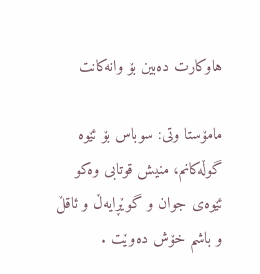هاوکارت دەبین بۆ وانەکانت

مامۆستا وتی: سوباس بۆ ئێوە گوڵەکانم، منیش قوتابی وەکو ئێوەی جوان و گوێڕایەڵ و ئاقڵ و باشم خۆش دەوێت .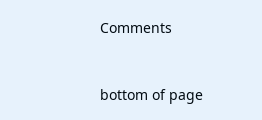Comments


bottom of page